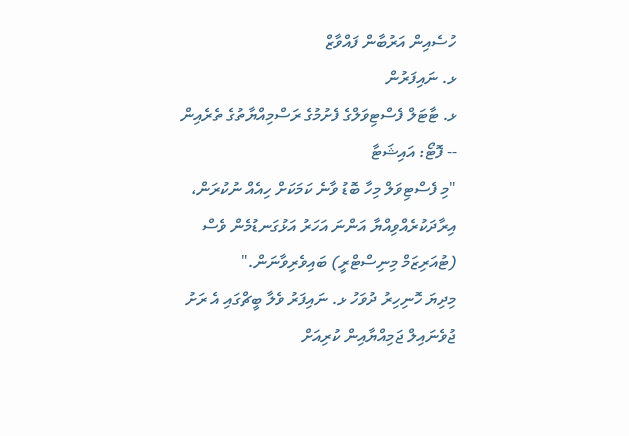ހުސެއިން އަރުބާން ފައްވާޒް
ޅ. ނައިފަރުން
ޅ. ޓާޓަލް ފެސްޓިވަލްގެ ފެށުމުގެ ރަސްމިއްޔާތުގެ ތެރެއިން -- ފޮޓޯ: އައިޝަޓާ
"މި ފެސްޓިވަލް މިހާ ބޮޑު ވާނެ ކަމަކަށް ހިއެއް ނުކުރަން، އިރާދަކުރެއްވިއްޔާ އަންނަ އަހަރު އަޅުގަނޑުމެން ވެސް (ޓުއަރިޒަމް މިނިސްޓްރީ) ބައިވެރިވާނަން."
މިދިޔަ ހޮނިހިރު ދުވަހު ޅ. ނައިފަރު ވެލާ ބީޗްގައި އެ ރަށު ޖުވެނައިލް ޖަމިއްޔާއިން ކުރިއަށް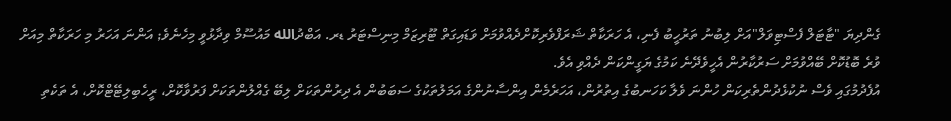ގެންދިޔަ "ޓާޓަލް ފެސްޓިވަލް"އަށް ލިބުނު ތަރުހީބު ފެނި، އެ ހަރަކާތް ޝަރަފްވެރިކޮށްދެއްވުމަށް ވަޑައިގަތް ޓޫރިޒަމް މިނިސްޓަރު ޑރ. އަބްދުالله މައުސޫމް ވިދާޅުވީ މިހެނެވެ; އަންނަ އަހަރު މި ހަރަކާތް މިއަށް ވުރެ ބޮޑުކޮށް ބޭއްވުމަށް ސަރުކާރުން އެހީވެދޭނެ ކަމުގެ ޔަގީންކަން ދެއްވި އެވެ.
އުފެދުމުގައި ވެސް ނުކުޅެދުންތެރިކަން ހުންނަ ވެލާ ކަހަނބުގެ އިތުރުން، އަހަރެމެން އިންސާނުންގެ އަމަލުތަކުގެ ސަބަބުން އެ ދިރުންތަކަށް ލިބޭ ގެއްލުންތަކަށް ފަރުވާކޮށް، ރީހެބިލިޓޭޓްކޮށް، އެ ތަކެތި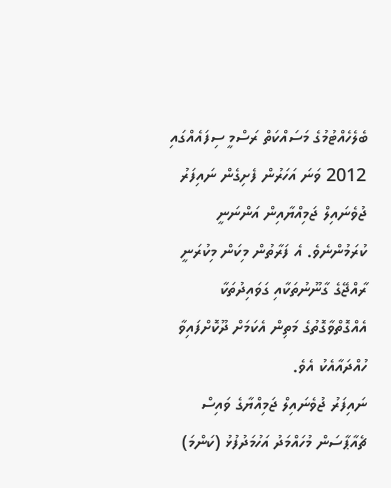ބެލެހެއްޓުމުގެ މަސައްކަތް ރަސްމީ ސިފައެއްގައި 2012 ވަނަ އަހަރުން ފެށިގެން ނައިފަރު ޖުވެނައިލް ޖަމިއްޔާއިން އަންނަނީ ކުރަމުންނެވެ. އެ ފަރާތުން މިކަން މިކުރަނީ ރާއްޖޭގެ ގާނޫނުތަކާއި ގަވައިދުތަކާ އެއްގޮތްވާގޮތުގެ މަތިން އެކަމަށް ދޫކޮށްފައިވާ ހުއްދައާއެކު އެވެ.
ނައިފަރު ޖުވެނައިލް ޖަމިއްޔާގެ ވައިސް ޗެއާޕާސަން މުހައްމަދު އަހުމަދުފުޅު (ކަންމަ)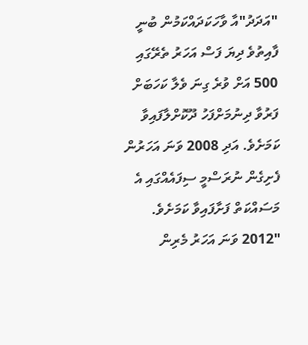"އަދަދު"އާ ވާހަކަދައްކަމުން ބުނީ ފާއިތުވެ ދިޔަ ފަސް އަހަރު ތެރޭގައި 500 އަށް ވުރެ ގިނަ ވެލާ ކަހަބަށް ފަރުވާ ދިނުމަށްފަހު ދޫކޮށްލާފައިވާ ކަމަށެވެ. އަދި 2008 ވަނަ އަހަރުން ފެށިގެން ނުރަސްމީ ސިފައެއްގައި އެ މަސައްކަތް ފަށާފައިވާ ކަމަށެވެ.
"2012 ވަނަ އަހަރު މެރިން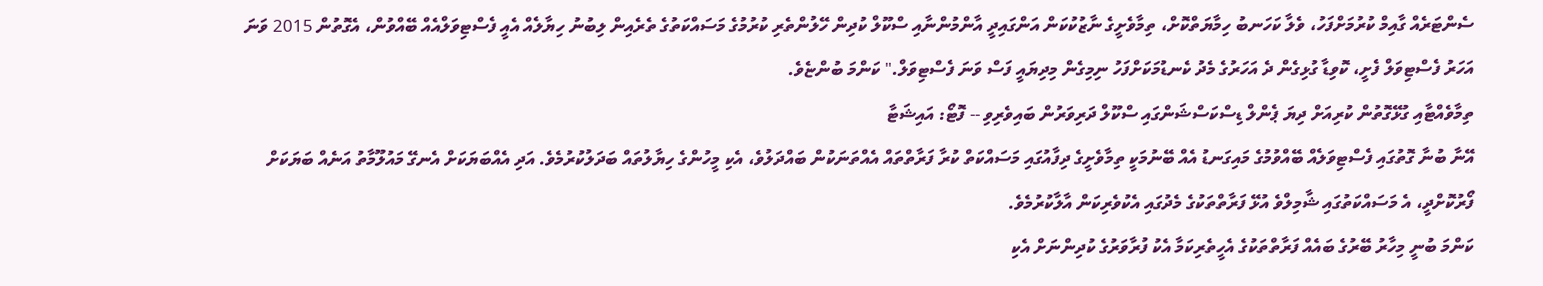ސެންޓަރެއް ގާއިމް ކުރުމަށްފަހު، ވެލާ ކަހަނބު ހިމާޔަތްކޮށް، ތިމާވެށީގެ ނާޒުކުކަން އަންގައިދީ އާންމުންނާއި ސްކޫލް ކުދިން ހޭލުންތެރި ކުރުމުގެ މަސައްކަތުގެ ތެރެއިން ލިބުނު ހިޔާލެއް އެއީ ފެސްޓިވަލްއެއް ބޭއްވުން، އެގޮތުން 2015 ވަނަ އަހަރު ފެސްޓިވަލް ފެށީ، ކޮވިޑާ ގުޅިގެން ދެ އަހަރުގެ މެދު ކެނޑުމަކަށްފަހު ނިމިގެން މިދިޔައީ ފަސް ވަނަ ފެސްޓިވަލް." ކަންމަ ބުންޏެވެ.
ތިމާވެއްޓާއި ގުޅޭގޮތުން ކުރިއަށް ދިޔަ ޕެންލް ޑިސްކަސްޝަންގައި ސްކޫލް ދަރިވަރުން ބައިވެރިވި -- ފޮޓޯ: އައިޝަޓާ
އޭނާ ބުނާ ގޮތުގައި ފެސްޓިވަލެއް ބޭއްވުމުގެ މައިގަނޑު އެއް ބޭނުމަކީ ތިމާވެށީގެ ދިފާއުގައި މަސައްކަތް ކުރާ ފަރާތްތައް އެއްތަނަކުން ބައްދަލުވެ، އެކި މީހުންގެ ހިޔާލުތައް ބަދަލުކުރުމެވެ. އަދި އެއްބަޔަކަށް އެނގޭ މައުލޫމާތު އަނެއް ބަޔަކަށް ފޯރުކޮށްދީ، އެ މަސައްކަތުގައި ޝާމިލްވެ އުޅޭ ފަރާތްތަކުގެ މެދުގައި އެކުވެރިކަން އާލާކުރުމެވެ.
ކަންމަ ބުނީ މިހާރު ބޭރުގެ ބައެއް ފަރާތްތަކުގެ އެހީތެރިކަމާ އެކު ފުރާވަރުގެ ކުދިންނަށް އެކި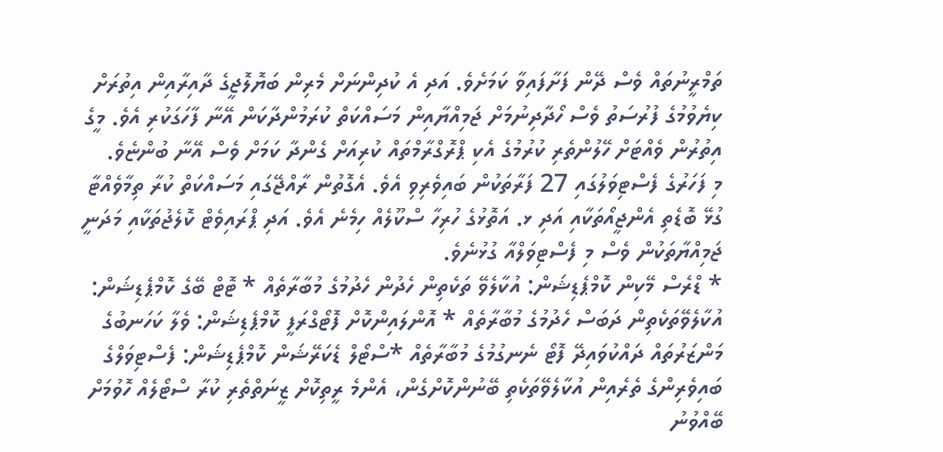ތަމްރީނުތައް ވެސް ދޭން ފަށާފައިވާ ކަމަށެވެ. އަދި އެ ކުދިންނަށް މެރިން ބަޔޮލޮޖީގެ ދާއިރާއިން އިތުރަށް ކިޔެވުމުގެ ފުރުސަތު ވެސް ހޯދާދިނުމަށް ޖަމިއްޔާއިން މަސައްކަތް ކުރަމުންދާކަން އޭނާ ފާހަގަކުރި އެވެ. މީގެ އިތުރުން ވެއްޓަށް ހޭލުންތެރި ކުރުމުގެ އެކި ޕްރޮގްރާމްތައް ކުރިއަށް ގެންދާ ކަމަށް ވެސް އޭނާ ބުންޏެވެ.
މި ފަހަރުގެ ފެސްޓިވަލުގައި 27 ފަރާތަކުން ބައިވެރިވި އެވެ. އެގޮތުން ރާއްޖޭގައި މަސައްކަތް ކުރާ ތިމާވެއްޓާ ގުޅޭ ބޮޑެތި އެންޖީއޯތަކާއި އަދި ޅ. އަތޮޅުގެ ހުރިހާ ސްކޫލެއް ހިމެނެ އެވެ. އަދި ޕްރައިވެޓް ކޮލެޖުތަކާއި މަދަނީ ޖަމިއްޔާތަކުން ވެސް މި ފެސްޓިވަލްއާ ގުޅުނެވެ.
* ޑްރެސް މޭކިން ކޮމްޕެޑިޝަން: އުކާލެވޭ ތަކެތިން ހެދުން ހެދުމުގެ މުބާރާތެއް * ޓޮޓް ބޭގެ ކޮމްޕެޑިޝަން: އުކާލެވޭތަކެތިން ދަބަސް ހެދުމުގެ މުބާރާތެއް * އޮންލައިންކޮށް ފޮޓޯގްރަފީ ކޮމްޕެޑިޝަން: ވެލާ ކަހަނބުގެ މަންޒަރުތައް ދައްކުވައިދޭ ފޮޓޯ ނެނގުމުގެ މުބާރާތެއް *ސްޓޯލް ޑެކަރޭޝަން ކޮމްޕެޑިޝަން: ފެސްޓިވަލްގެ ބައިވެރިންގެ ތެރެއިން އުކާލެވޭތަކެތި ބޭނުންކޮށްގެން، އެންމެ ރީތިކޮށް ޒީނަތްތެރި ކުރާ ސްޓޯލެއް ހޮވުމަށް ބޭއްވުނު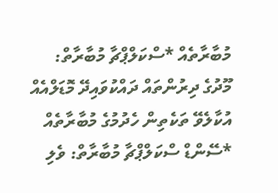މުބާރާތެއް *ސްކަލްޕްޗާ މުބާރާތް: މޫދުގެ ދިރުންތައް ދައްކުވައިދޭ މޮޑަލްއެއް އުކާލެވޭ ތަކެތިން ހެދުމުގެ މުބާރާތެއް *ސޭންޑް ސްކަލްޕްޗާ މުބާރާތް: ވެލި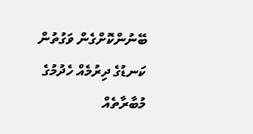ބޭނުންކޮށްގެން ވަގުތުން ކަނޑުގެ ދިރުމެއް ހެދުމުގެ މުބާރާތެއް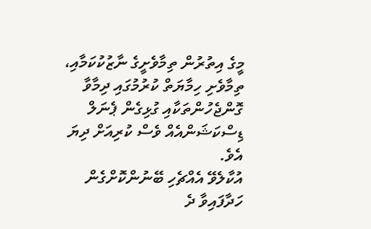މީގެ އިތުރުން ތިމާވެށީގެ ނާޒުކުކަމާއި، ތިމާވެށި ހިމާޔަތް ކުރުމުގައި ދިމާވާ ގޮންޖެހުންތަކާއި ގުޅިގެން ޕެނަލް ޑިސްކަޝަންއެއް ވެސް ކުރިއަށް ދިޔަ އެވެ.
އުކާލެވޭ އެއްޗެހި ބޭނުންކޮށްގެން ހަދާފައިވާ ދެ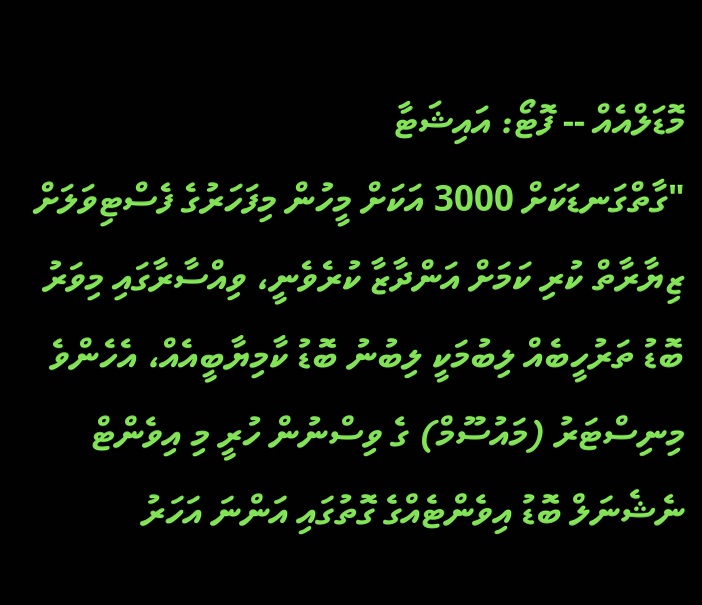މޮޑަލްއެއް -- ފޮޓޯ: އައިޝަޓާ
"ގާތްގަނޑަކަށް 3000 އަކަށް މީހުން މިފަހަރުގެ ފެސްޓިވަލަށް ޒިޔާރާތް ކުރި ކަމަށް އަންދާޒާ ކުރެވެނީ، ވިއްސާރާގައި މިވަރު ބޮޑު ތަރުހީބެއް ލިބުމަކީ ލިބުނު ބޮޑު ކާމިޔާބީއެއް، އެހެންވެ މިނިސްޓަރު (މައުސޫމް) ގެ ވިސްނުން ހުރީ މި އިވެންޓް ނެޝެނަލް ބޮޑު އިވެންޓެއްގެ ގޮތުގައި އަންނަ އަހަރު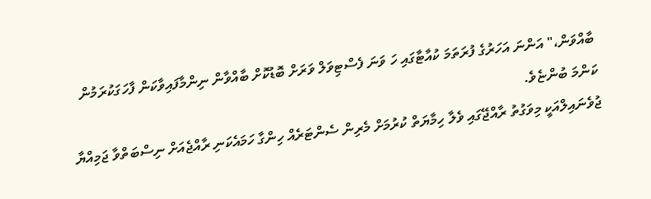ބާއްވަން،" އަންނަ އަހަރުގެ ފުރަތަމަ ކުއާޓާގައި ހަ ވަނަ ފެސްޓިވަލް ވަރަށް ބޮޑުކޮށް ބާއްވާން ނިންމާފައިވާކަން ފާހަގަކުރަމުން ކަންމަ ބުންޏެވެ.
ޖުވެނައިލްއަކީ މިވަގުތު ރާއްޖޭގައި ވެލާ ހިމާޔަތް ކުރުމަށް މެރިން ސެންޓަރެއް ހިންގާ ހަމައެކަނި ރާއްޖެއަށް ނިސްބަތްވާ ޖަމިއްޔާ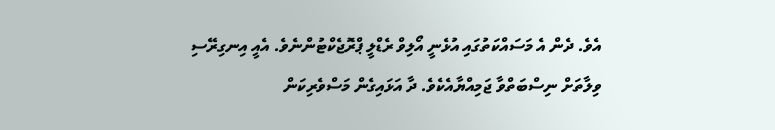އެވެ. ދެން އެ މަސައްކަތުގައި އުޅެނީ އޯލިވް ރެޑްލީ ޕްރޮޖެކްޓުންނެވެ. އެއީ އިނގިރޭސި ވިލާތަށް ނިސްބަތްވާ ޖަމިއްޔާއެކެވެ. ދާ އަޅައިގެން މަސްވެރިކަން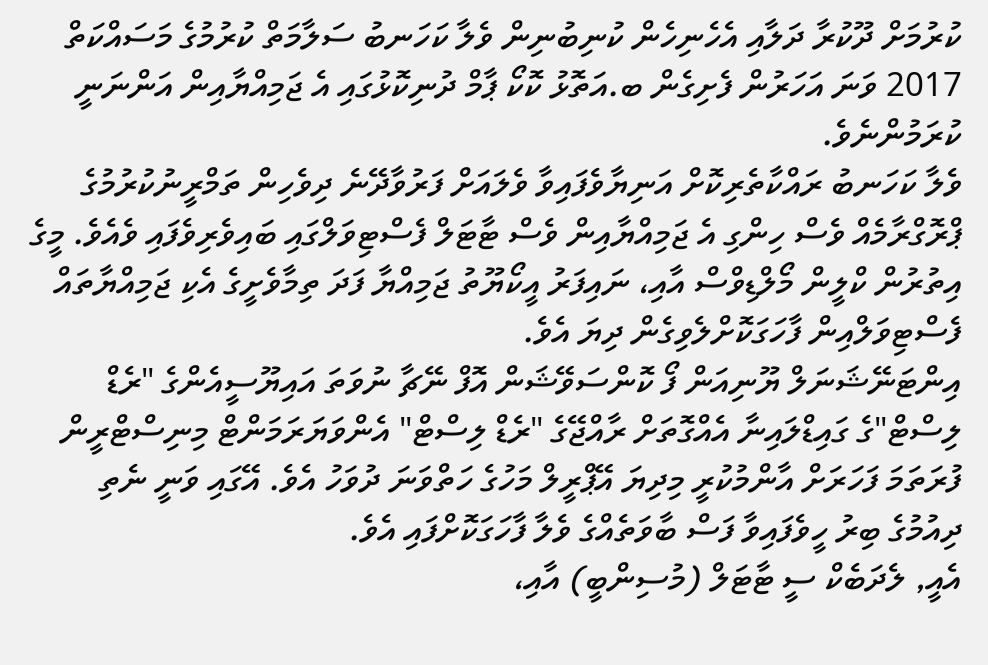ކުރުމަށް ދޫކުރާ ދަލާއި އެހެނިހެން ކުނިބުނިން ވެލާ ކަހަނބު ސަލާމަތް ކުރުމުގެ މަސައްކަތް 2017 ވަނަ އަހަރުން ފެށިގެން ބ.އަތޮޅު ކޮކޯ ޕާމް ދުނިކޮޅުގައި އެ ޖަމިއްޔާއިން އަންނަނީ ކުރަމުންނެވެ.
ވެލާ ކަހަނބު ރައްކާތެރިކޮށް އަނިޔާވެފައިވާ ވެލައަށް ފަރުވާދޭނެ ދިވެހިން ތަމްރީނުކުރުމުގެ ޕްރޮގްރާމެއް ވެސް ހިންގި އެ ޖަމިއްޔާއިން ވެސް ޓާޓަލް ފެސްޓިވަލްގައި ބައިވެރިވެފައި ވެއެވެ. މީގެ އިތުރުން ކްލީން މޯލްޑިވްސް އާއި، ނައިފަރު އީކޯޔޫތު ޖަމިއްޔާ ފަދަ ތިމާވެށީގެ އެކި ޖަމިއްޔާތައް ފެސްޓިވަލްއިން ފާހަގަކޮށްލެވިގެން ދިޔަ އެވެ.
އިންޓަނޭޝަނަލް ޔޫނިއަން ފޯ ކޮންސަވޭޝަން އޮފް ނޭޗާ ނުވަތަ އައިޔޫސީއެންގެ "ރެޑް ލިސްޓް"ގެ ގައިޑްލައިނާ އެއްގޮތަށް ރާއްޖޭގެ "ރެޑް ލިސްޓް" އެންވަޔަރަމަންޓް މިނިސްޓްރީން ފުރަތަމަ ފަހަރަށް އާންމުކުރީ މިދިޔަ އޭޕްރީލް މަހުގެ ހަތްވަނަ ދުވަހު އެވެ. އޭގައި ވަނީ ނެތި ދިއުމުގެ ބިރު ހީވެފައިވާ ފަސް ބާވަތެއްގެ ވެލާ ފާހަގަކޮށްފައި އެވެ.
އެއީ, ލެދަބެކް ސީ ޓާޓަލް (މުސިންބީ) އާއި،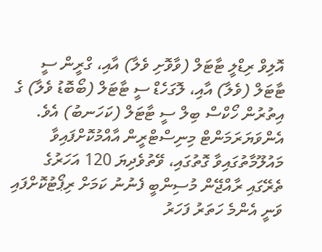އޮލިވް ރިޑްލީ ޓާޓަލް (ވާވޮށި ވެލާ) އާއި، ގްރީން ސީ ޓާޓަލް (ވެލާ) އާއި، ލޮގަހެޑް ސީ ޓާޓަލް (ބޯބޮޑު ވެލާ) ގެ އިތުރުން ހޯކްސް ބިލް ސީ ޓާޓަލް (ކަހަނބު) އެވެ.
އެންވަޔަރަމަންޓް މިނިސްޓްރީން އާއްމުކޮށްފައިވާ މައުލޫމާތުގައިވާ ގޮތުގައި، ވޭތުވެދިޔަ 120 އަހަރުގެ ތެރޭގައި ރާއްޖޭން މުސިންބީ ފެނުނު ކަމަށް ރިޕޯޓުކޮށްފައި ވަނީ އެންމެ ހަތަރު ފަހަރު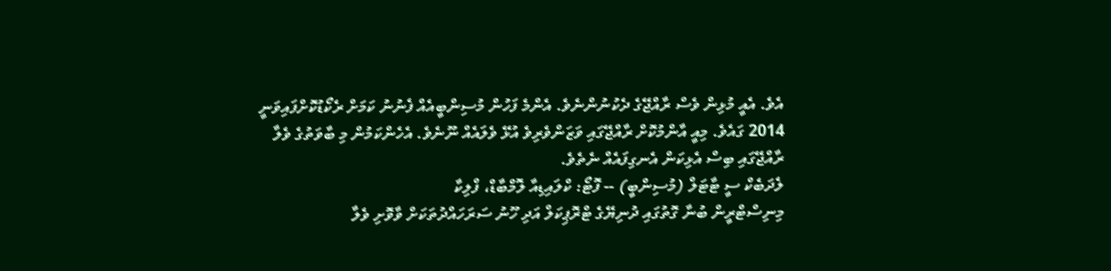އެވެ. އެއީ މުޅިން ވެސް ރާއްޖޭގެ ދެކުނުންނެވެ. އެންމެ ފަހުން މުސިންބީއެއް ފެނުނު ކަމަށް ރެކޯޑުކޮށްފައިވަނީ 2014 ގައެވެ. މިއީ އާންމުކޮށް ރާއްޖޭގައި ވަޒަންވެރިވެ އުޅޭ ވެލައެއް ނޫނެވެ. އެހެންކަމުން މި ބާވަތުގެ ވެލާ ރާއްޖޭގައި ބިސް އެޅިކަން އެނގިފައެއް ނެތެވެ.
ލެދަބެކް ސީ ޓާޓަލް (މުސިންބީ) -- ފޮޓޯ: ކްލައިޑިއާ ލޮމްބާޑް، ފްލިކާ
މިނިސްޓްރީން ބުނާ ގޮތުގައި ދުނިޔޭގެ ޓްރޮޕިކަލް އަދި ހޫނު ސަރަހައްދުތަކަށް ވާވޮށި ވެލާ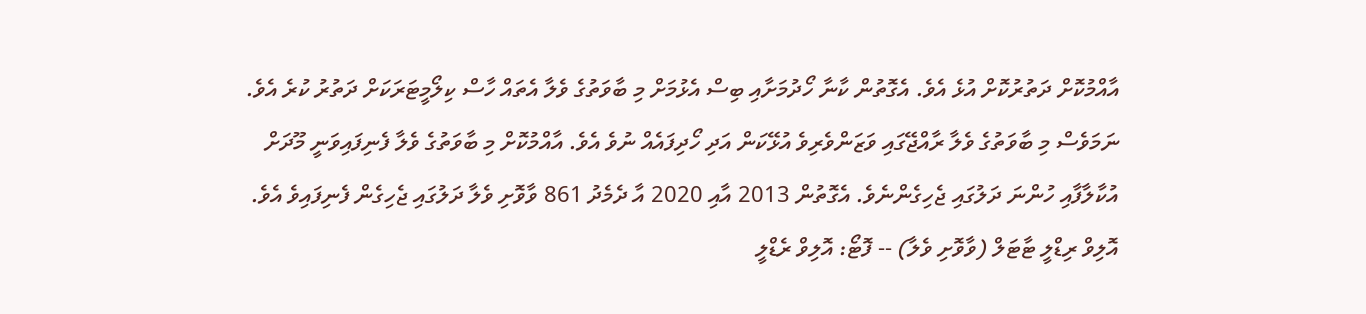އާއްމުކޮށް ދަތުރުކޮށް އުޅެ އެވެ. އެގޮތުން ކާނާ ހޯދުމަށާއި ބިސް އެޅުމަށް މި ބާވަތުގެ ވެލާ އެތައް ހާސް ކިލޯމީޓަރަކަށް ދަތުރު ކުރެ އެވެ. ނަމަވެސް މި ބާވަތުގެ ވެލާ ރާއްޖޭގައި ވަޒަންވެރިވެ އުޅޭކަން އަދި ހޯދިފައެއް ނުވެ އެވެ. އާއްމުކޮށް މި ބާވަތުގެ ވެލާ ފެނިފައިވަނީ މޫދަށް އުކާލާފާއި ހުންނަ ދަލުގައި ޖެހިގެންނެވެ. އެގޮތުން 2013 އާއި 2020 އާ ދެމެދު 861 ވާވޮށި ވެލާ ދަލުގައި ޖެހިގެން ފެނިފައިވެ އެވެ.
އޮލިވް ރިޑްލީ ޓާޓަލް (ވާވޮށި ވެލާ) -- ފޮޓޯ: އޮލިވް ރެޑްލީ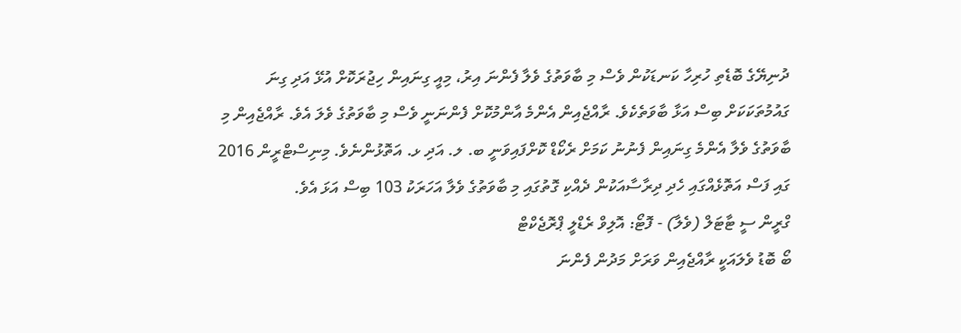ދުނިޔޭގެ ބޮޑެތި ހުރިހާ ކަނޑަކުން ވެސް މި ބާވަތުގެ ވެލާ ފެންނަ އިރު، މިއީ ގިނައިން ހިޖުރަކޮށް އުޅޭ އަދި ގިނަ ގައުމުތަކަކަށް ބިސް އަޅާ ބާވަތެކެވެ. ރާއްޖެއިން އެންމެ އާންމުކޮށް ފެންނަނީ ވެސް މި ބާވަތުގެ ވެލަ އެވެ. ރާއްޖެއިން މި ބާވަތުގެ ވެލާ އެންމެ ގިނައިން ފެނުނު ކަމަށް ރެކޯޑް ކޮށްފައިވަނީ ބ. ލ. އަދި ޅ. އަތޮޅުންނެވެ. މިނިސްޓްރީން 2016 ގައި ފަސް އަތޮޅެއްގައި ހެދި ދިރާސާއަކުން ދެއްކި ގޮތުގައި މި ބާވަތުގެ ވެލާ އަހަރަކު 103 ބިސް އަޅަ އެވެ.
ގްރީން ސީ ޓާޓަލް (ވެލާ) - ފޮޓޯ: އޮލިވް ރެޑްލީ ޕްރޮޖެކްޓް
ބޯ ބޮޑު ވެލައަކީ ރާއްޖެއިން ވަރަށް މަދުން ފެންނަ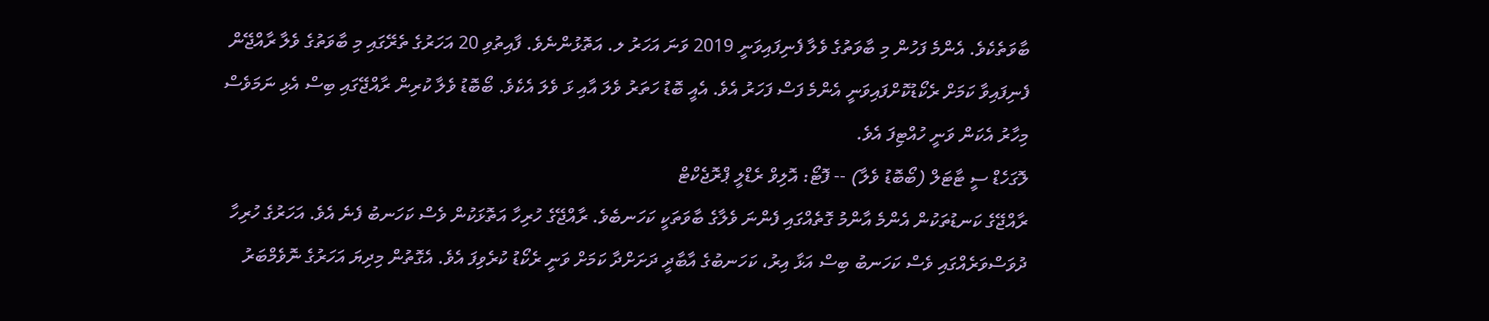ބާވަތެކެވެ. އެންމެ ފަހުން މި ބާވަތުގެ ވެލާ ފެނިފައިވަނީ 2019 ވަނަ އަހަރު ލ. އަތޮޅުންނެވެ. ފާއިތުވި 20 އަހަރުގެ ތެރޭގައި މި ބާވަތުގެ ވެލާ ރާއްޖޭން ފެނިފައިވާ ކަމަށް ރެކޯޑުކޮށްފައިވަނީ އެންމެ ފަސް ފަހަރު އެވެ. އެއީ ބޮޑު ހަތަރު ވެލަ އާއި ޅަ ވެލަ އެކެވެ. ބޯބޮޑު ވެލާ ކުރިން ރާއްޖޭގައި ބިސް އެޅި ނަމަވެސް މިހާރު އެކަން ވަނީ ހުއްޓިފަ އެވެ.
ލޮގަހެޑް ސީ ޓާޓަލް (ބޯބޮޑު ވެލާ) -- ފޮޓޯ: އޮލިވް ރެޑްލީ ޕްރޮޖެކްޓް
ރާއްޖޭގެ ކަނޑުތަކުން އެންމެ އާންމު ގޮތެއްގައި ފެންނަ ވެލާގެ ބާވަތަކީ ކަހަނބެވެ. ރާއްޖޭގެ ހުރިހާ އަތޮޅަކުން ވެސް ކަހަނބު ފެނެ އެވެ. އަހަރުގެ ހުރިހާ ދުވަސްވަރެއްގައި ވެސް ކަހަނބު ބިސް އަޅާ އިރު، ކަހަނބުގެ އާބާދީ ދަށަށްދާ ކަމަށް ވަނީ ރެކޯޑު ކުރެވިފަ އެވެ. އެގޮތުން މިދިޔަ އަހަރުގެ ނޮވެމްބަރު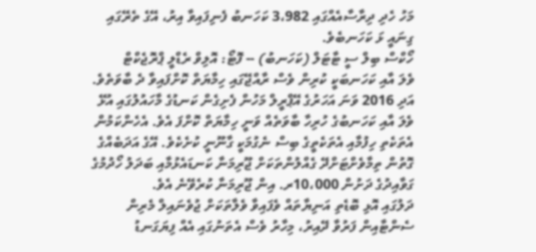މަހު ހެދި ދިރާސާއެއްގައި 3،982 ކަހަނބު ފެނިފައިވާ އިރު، އޭގެ ތެރޭގައި ގިނައީ ޅަ ކަހަނބެވެ.
ހޯކްސް ބިލް ސީ ޓާޓަލް (ކަހަނބު) -- ފޮޓޯ: އޮލިވް ރެޑްލީ ޕްރޮޖެކްޓް
ވެލަ އާއި ކަހަނބަކީ ކުރިން ވެސް ރާއްޖޭގައި ހިމާޔަތް ކޮށްފައިވާ ދެ ބާވަތެވެ. އަދި 2016 ވަނަ އަހަރުގެ އޭޕްރީލް މަހުން ފެށިގެން ކަނޑުގެ މާހައުލުގައި އުޅޭ ވެލަ އާއި ކަހަނބުގެ ހުރިހާ ބާވަތެއް ވަނީ ހިމާޔަތް ކޮށްފަ އެވެ. އެހެންކަމުން އެތަކެތި ހިފުމާއި އެތަކެތީގެ ބިސް ނެގުމަކީ ގާނޫނީ ކުށެކެވެ. އޭގެ އަދަބެއްގެ ގޮތުން ތިމާވެށްޓަށްދޭ ގެއްލުންތަކަށް ޖޫރިމަނާ ކަނޑައެޅުމާއި ބަދަލު ހޯދުމުގެ ގަވާއިދުގެ ދަށުން 10،000ރ. އިން ޖޫރިމަނާ ކުރެވޭނެ އެވެ.
ދަލުގައި އޮޅި ބޮޑެތި އަނިޔާތައް ވެފައިވާ ވެލާތަކަށް ޖުވެނައިލް މެރިން ސެންޓާއިން ފަރުވާ ދޭއިރު، މިހާރު ވެސް އެތަނުގައި އެއް ފިޔަގަނޑު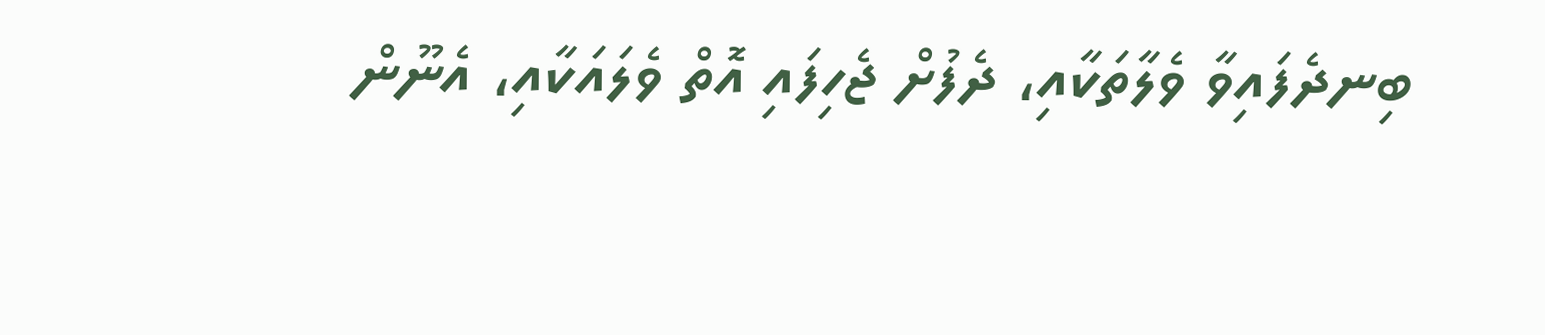ބިނދެފައިވާ ވެލާތަކާއި، ދެފުށް ޖެހިފައި އޮތް ވެލައަކާއި، އެނޫން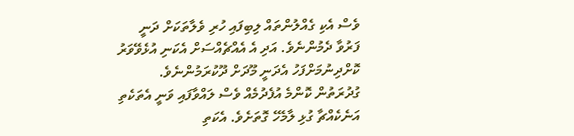ވެސް އެކި ގެއްލުންތައް ލިބިފައި ހުރި ވެލާތަކަށް ދަނީ ފަރުވާ ދެމުންނެވެ. އަދި އެ އެއްޗެއްސަށް އެކަނި އުޅެވޭވަރު ކޮށްދިނުމަށްފަހު އެދަނީ މޫދަށް ދޫކުރަމުންނެވެ.
ގުދުރަތުން ކޮންމެ އުފެދުމެއް ވެސް ލައްވާފައި ވަނީ އެތަކެތި އަނެކެއްޗާ ގުޅި ލާމެހޭ ގޮތަށެވެ. އެކަތި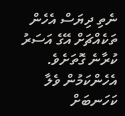ނެތި ދިޔަސް އެހެން ތަކެއްޗަށް އޭގެ އަސަރު ކުރާނެ ގޮތަށެވެ. އެހެންކަމުން ވެލާ ކަހަނބަށް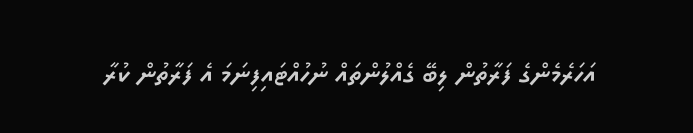އަހަރެމެންގެ ފަރާތުން ލިބޭ ގެއްލުންތައް ނުހުއްޓައިފިނަމަ އެ ފަރާތުން ކުރާ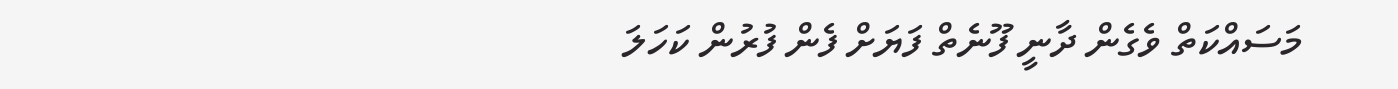މަސައްކަތް ވެގެން ދާނީ ފޫނެތް ފަޔަށް ފެން ފުރުން ކަހަލަ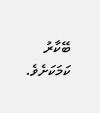ބޭކާރު ކަމަކަށެވެ.